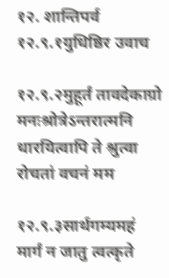१२. शान्तिपर्व
१२.९.१युधिष्ठिर उवाच

१२.९.२मुहूर्तं तावदेकाग्रो मनःश्रोत्रेऽन्तरात्मनि
धारयित्वापि ते श्रुत्वा रोचतां वचनं मम

१२.९.३सार्थगम्यमहं मार्गं न जातु त्वत्कृते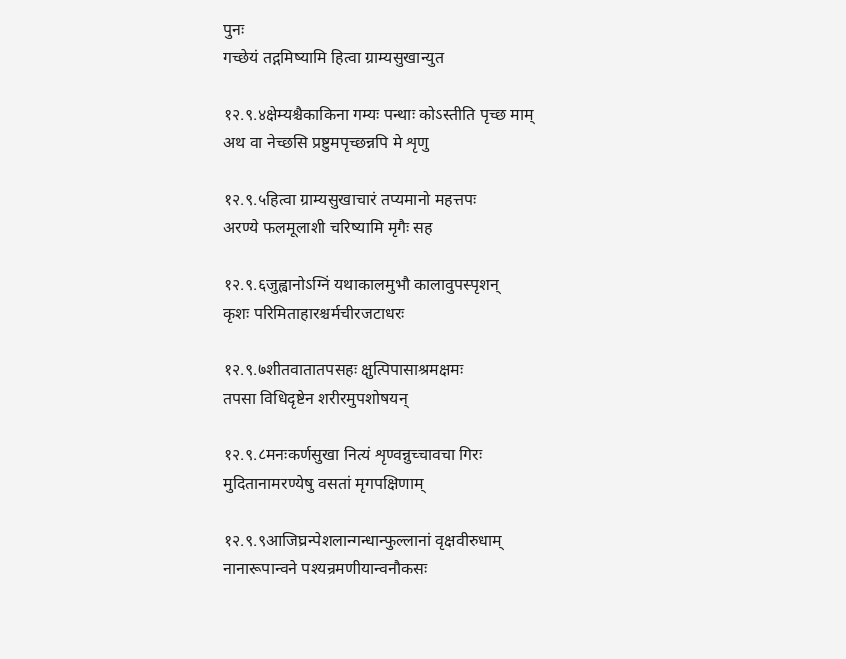पुनः
गच्छेयं तद्गमिष्यामि हित्वा ग्राम्यसुखान्युत

१२.९.४क्षेम्यश्चैकाकिना गम्यः पन्थाः कोऽस्तीति पृच्छ माम्
अथ वा नेच्छसि प्रष्टुमपृच्छन्नपि मे शृणु

१२.९.५हित्वा ग्राम्यसुखाचारं तप्यमानो महत्तपः
अरण्ये फलमूलाशी चरिष्यामि मृगैः सह

१२.९.६जुह्वानोऽग्निं यथाकालमुभौ कालावुपस्पृशन्
कृशः परिमिताहारश्चर्मचीरजटाधरः

१२.९.७शीतवातातपसहः क्षुत्पिपासाश्रमक्षमः
तपसा विधिदृष्टेन शरीरमुपशोषयन्

१२.९.८मनःकर्णसुखा नित्यं शृण्वन्नुच्चावचा गिरः
मुदितानामरण्येषु वसतां मृगपक्षिणाम्

१२.९.९आजिघ्रन्पेशलान्गन्धान्फुल्लानां वृक्षवीरुधाम्
नानारूपान्वने पश्यन्रमणीयान्वनौकसः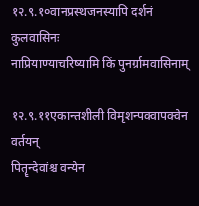१२.९.१०वानप्रस्थजनस्यापि दर्शनं कुलवासिनः
नाप्रियाण्याचरिष्यामि किं पुनर्ग्रामवासिनाम्

१२.९.११एकान्तशीली विमृशन्पक्वापक्वेन वर्तयन्
पितॄन्देवांश्च वन्येन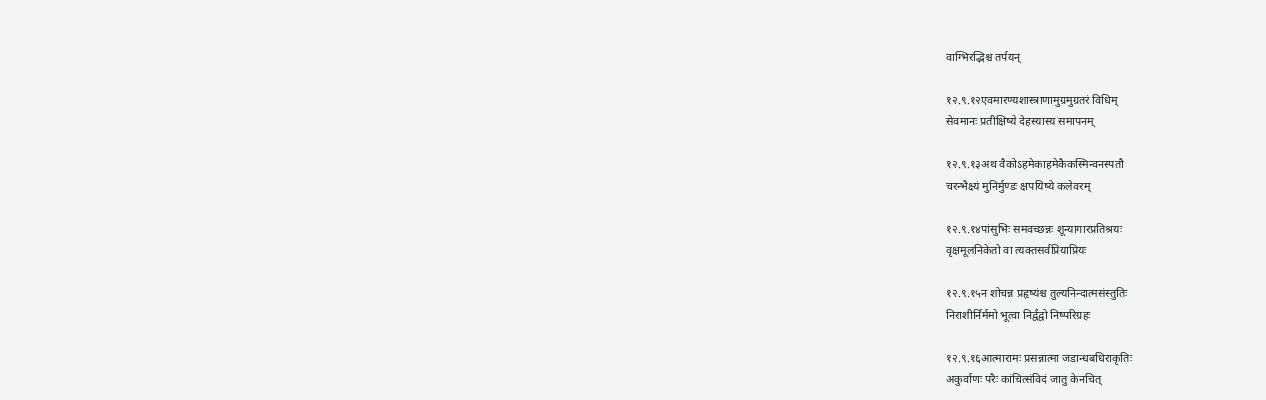वाग्भिरद्भिश्च तर्पयन्

१२.९.१२एवमारण्यशास्त्राणामुग्रमुग्रतरं विधिम्
सेवमानः प्रतीक्षिष्ये देहस्यास्य समापनम्

१२.९.१३अथ वैकोऽहमेकाहमेकैकस्मिन्वनस्पतौ
चरन्भैक्ष्यं मुनिर्मुण्डः क्षपयिष्ये कलेवरम्

१२.९.१४पांसुभिः समवच्छन्नः शून्यागारप्रतिश्रयः
वृक्षमूलनिकेतो वा त्यक्तसर्वप्रियाप्रियः

१२.९.१५न शोचन्न प्रहृष्यंश्च तुल्यनिन्दात्मसंस्तुतिः
निराशीर्निर्ममो भूत्वा निर्द्वंद्वो निष्परिग्रहः

१२.९.१६आत्मारामः प्रसन्नात्मा जडान्धबधिराकृतिः
अकुर्वाणः परैः कांचित्संविदं जातु केनचित्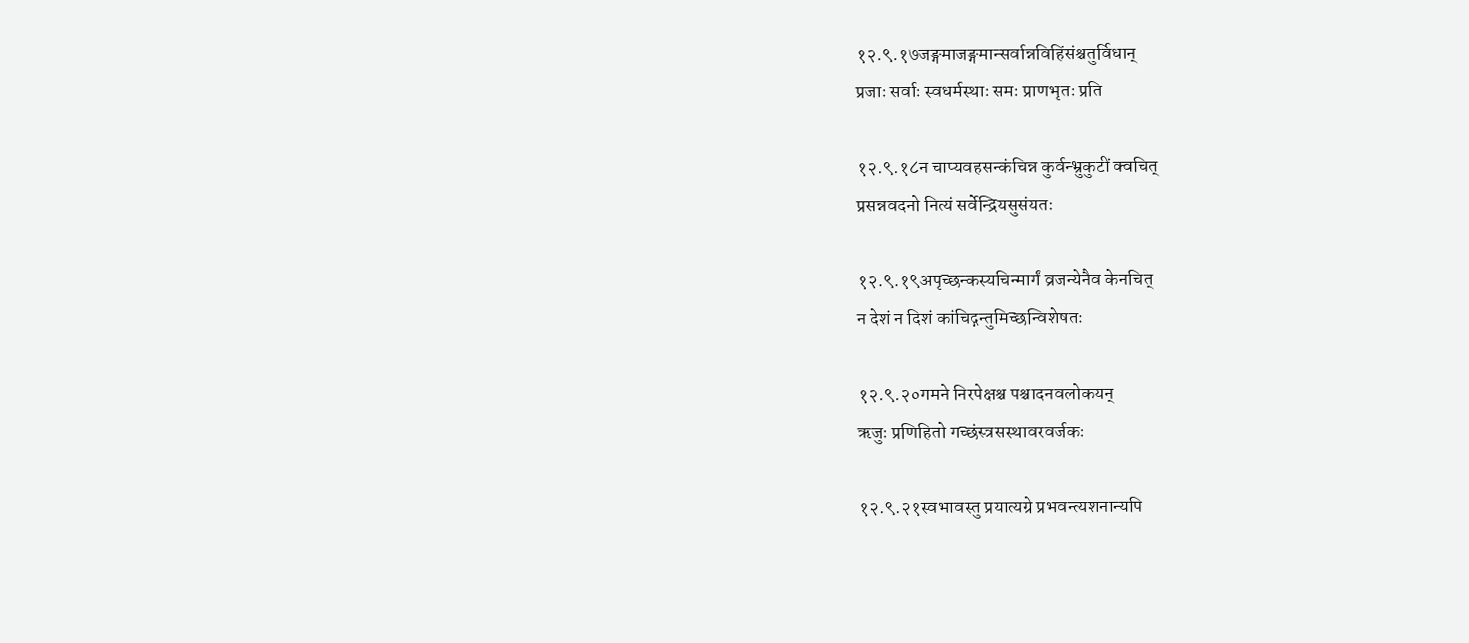१२.९.१७जङ्गमाजङ्गमान्सर्वान्नविहिंसंश्चतुर्विधान्
प्रजाः सर्वाः स्वधर्मस्थाः समः प्राणभृतः प्रति

१२.९.१८न चाप्यवहसन्कंचिन्न कुर्वन्भ्रुकुटीं क्वचित्
प्रसन्नवदनो नित्यं सर्वेन्द्रियसुसंयतः

१२.९.१९अपृच्छन्कस्यचिन्मार्गं व्रजन्येनैव केनचित्
न देशं न दिशं कांचिद्गन्तुमिच्छन्विशेषतः

१२.९.२०गमने निरपेक्षश्च पश्चादनवलोकयन्
ऋजुः प्रणिहितो गच्छंस्त्रसस्थावरवर्जकः

१२.९.२१स्वभावस्तु प्रयात्यग्रे प्रभवन्त्यशनान्यपि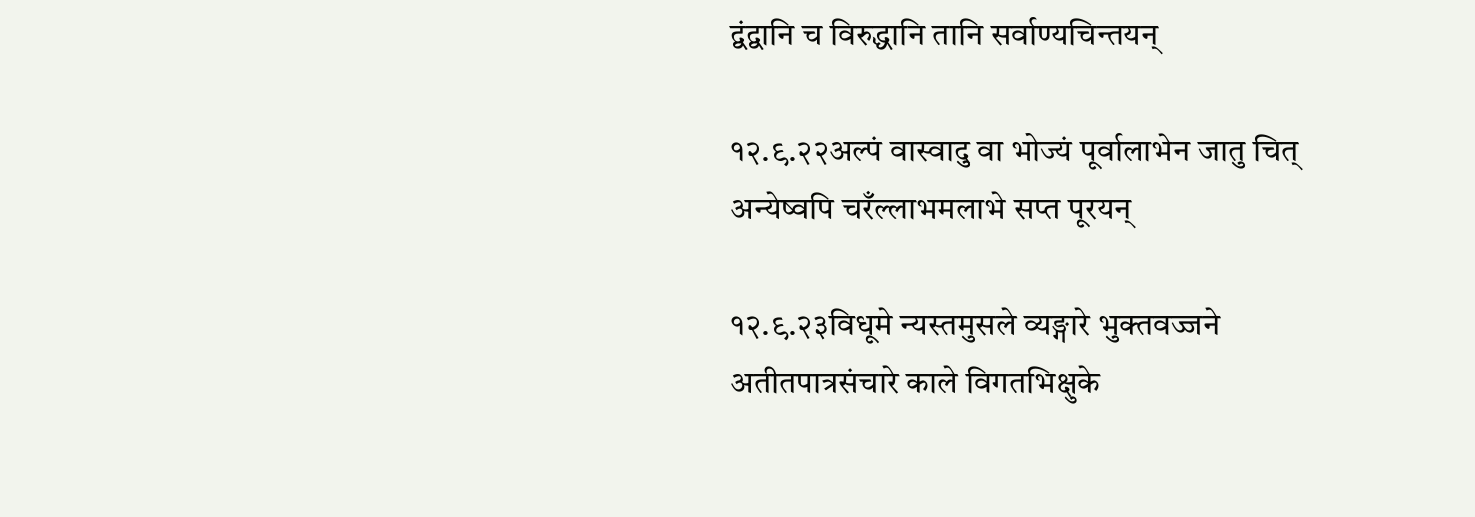द्वंद्वानि च विरुद्धानि तानि सर्वाण्यचिन्तयन्

१२.९.२२अल्पं वास्वादु वा भोज्यं पूर्वालाभेन जातु चित्
अन्येष्वपि चरँल्लाभमलाभे सप्त पूरयन्

१२.९.२३विधूमे न्यस्तमुसले व्यङ्गारे भुक्तवज्जने
अतीतपात्रसंचारे काले विगतभिक्षुके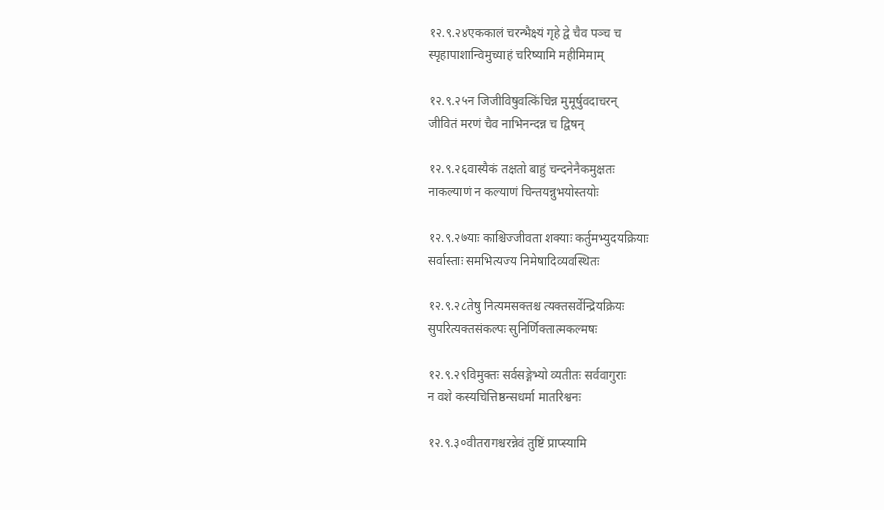१२.९.२४एककालं चरन्भैक्ष्यं गृहे द्वे चैव पञ्च च
स्पृहापाशान्विमुच्याहं चरिष्यामि महीमिमाम्

१२.९.२५न जिजीविषुवत्किंचिन्न मुमूर्षुवदाचरन्
जीवितं मरणं चैव नाभिनन्दन्न च द्विषन्

१२.९.२६वास्यैकं तक्षतो बाहुं चन्दनेनैकमुक्षतः
नाकल्याणं न कल्याणं चिन्तयन्नुभयोस्तयोः

१२.९.२७याः काश्चिज्जीवता शक्याः कर्तुमभ्युदयक्रियाः
सर्वास्ताः समभित्यज्य निमेषादिव्यवस्थितः

१२.९.२८तेषु नित्यमसक्तश्च त्यक्तसर्वेन्द्रियक्रियः
सुपरित्यक्तसंकल्पः सुनिर्णिक्तात्मकल्मषः

१२.९.२९विमुक्तः सर्वसङ्गेभ्यो व्यतीतः सर्ववागुराः
न वशे कस्यचित्तिष्ठन्सधर्मा मातरिश्वनः

१२.९.३०वीतरागश्चरन्नेवं तुष्टिं प्राप्स्यामि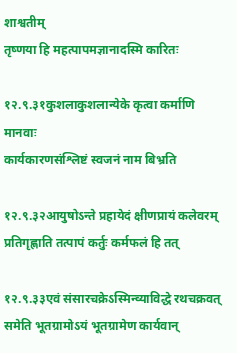शाश्वतीम्
तृष्णया हि महत्पापमज्ञानादस्मि कारितः

१२.९.३१कुशलाकुशलान्येके कृत्वा कर्माणि मानवाः
कार्यकारणसंश्लिष्टं स्वजनं नाम बिभ्रति

१२.९.३२आयुषोऽन्ते प्रहायेदं क्षीणप्रायं कलेवरम्
प्रतिगृह्णाति तत्पापं कर्तुः कर्मफलं हि तत्

१२.९.३३एवं संसारचक्रेऽस्मिन्व्याविद्धे रथचक्रवत्
समेति भूतग्रामोऽयं भूतग्रामेण कार्यवान्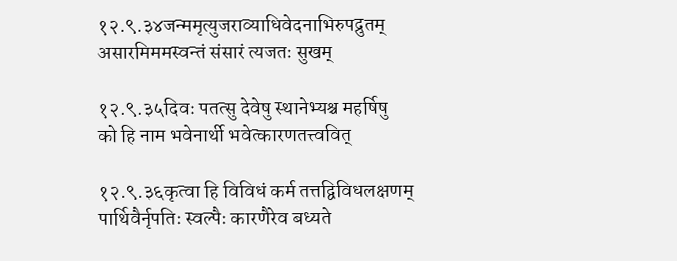१२.९.३४जन्ममृत्युजराव्याधिवेदनाभिरुपद्रुतम्
असारमिममस्वन्तं संसारं त्यजतः सुखम्

१२.९.३५दिवः पतत्सु देवेषु स्थानेभ्यश्च महर्षिषु
को हि नाम भवेनार्थी भवेत्कारणतत्त्ववित्

१२.९.३६कृत्वा हि विविधं कर्म तत्तद्विविधलक्षणम्
पार्थिवैर्नृपतिः स्वल्पैः कारणैरेव बध्यते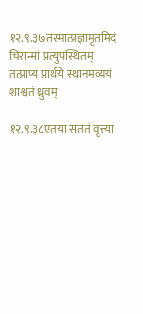१२.९.३७तस्मात्प्रज्ञामृतमिदं चिरान्मां प्रत्युपस्थितम्
तत्प्राप्य प्रार्थये स्थानमव्ययं शाश्वतं ध्रुवम्

१२.९.३८एतया सततं वृत्त्या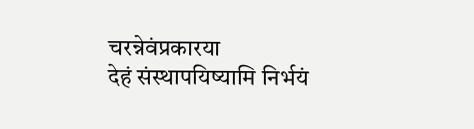चरन्नेवंप्रकारया
देहं संस्थापयिष्यामि निर्भयं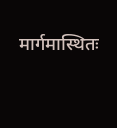मार्गमास्थितः